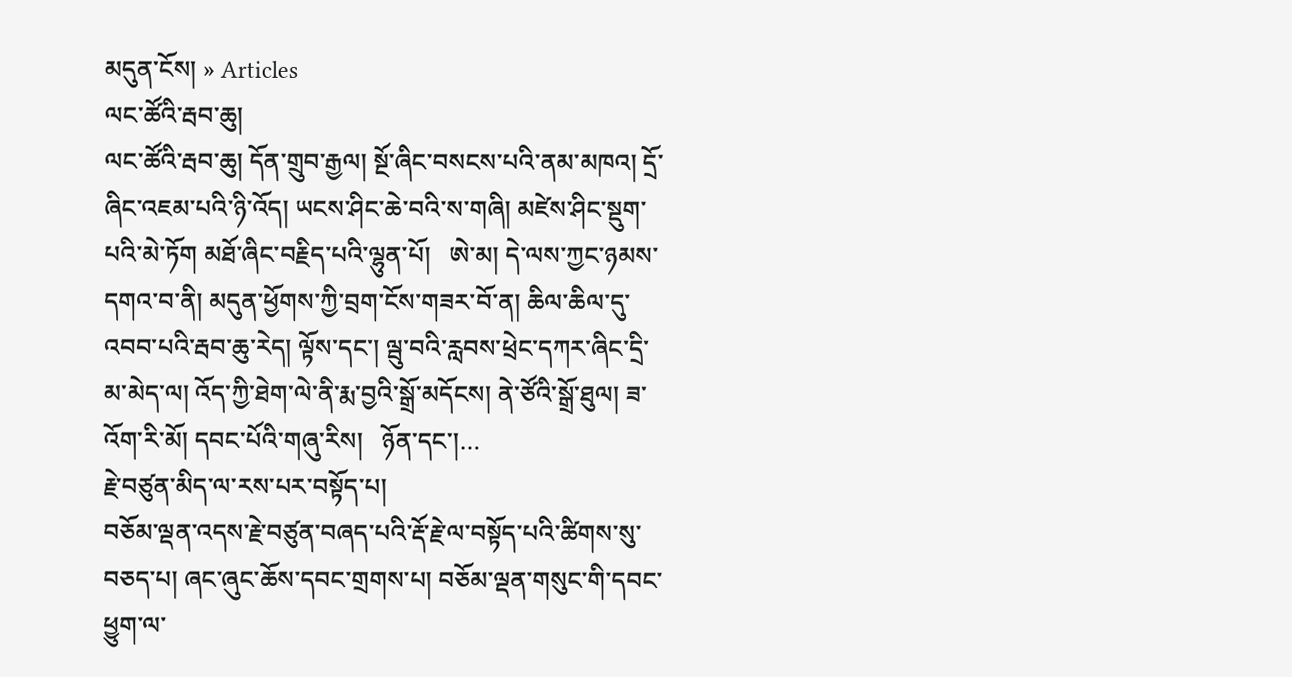མདུན་ངོས། » Articles
ལང་ཚོའི་རྦབ་ཆུ།
ལང་ཚོའི་རྦབ་ཆུ། དོན་གྲུབ་རྒྱལ། སྔོ་ཞིང་བསངས་པའི་ནམ་མཁའ། དྲོ་ཞིང་འཇམ་པའི་ཉི་འོད། ཡངས་ཤིང་ཆེ་བའི་ས་གཞི། མཛེས་ཤིང་སྡུག་པའི་མེ་ཏོག མཐོ་ཞིང་བརྗིད་པའི་ལྷུན་པོ།   ཨེ་མ། དེ་ལས་ཀྱང་ཉམས་དགའ་བ་ནི། མདུན་ཕྱོགས་ཀྱི་བྲག་ངོས་གཟར་བོ་ན། ཆིལ་ཆིལ་དུ་འབབ་པའི་རྦབ་ཆུ་རེད། ལྟོས་དང་། ལྦུ་བའི་རླབས་ཕྲེང་དཀར་ཞིང་དྲི་མ་མེད་ལ། འོད་ཀྱི་ཐེག་ལེ་ནི་རྨ་བྱའི་སྒྲོ་མདོངས། ནེ་ཙོའི་སྒྲོ་ཐུལ། ཟ་འོག་རི་མོ། དབང་པོའི་གཞུ་རིས།   ཉོན་དང་།…
རྗེ་བཙུན་མིད་ལ་རས་པར་བསྟོད་པ།
བཅོམ་ལྡན་འདས་རྗེ་བཙུན་བཞད་པའི་རྡོ་རྗེ་ལ་བསྟོད་པའི་ཚིགས་སུ་བཅད་པ། ཞང་ཞུང་ཆོས་དབང་གྲགས་པ། བཅོམ་ལྡན་གསུང་གི་དབང་ཕྱུག་ལ་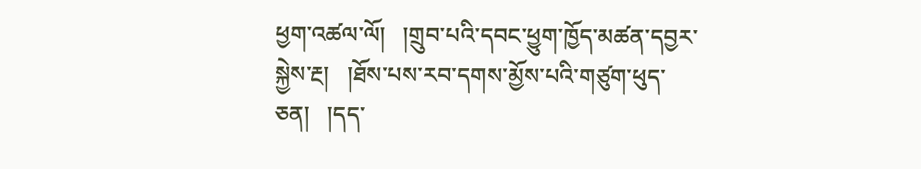ཕྱག་འཚལ་ལོ།   །གྲུབ་པའི་དབང་ཕྱུག་ཁྱོད་མཚན་དབྱར་སྐྱེས་རྔ།   །ཐོས་པས་རབ་དགས་མྱོས་པའི་གཙུག་ཕུད་ཅན།   །དད་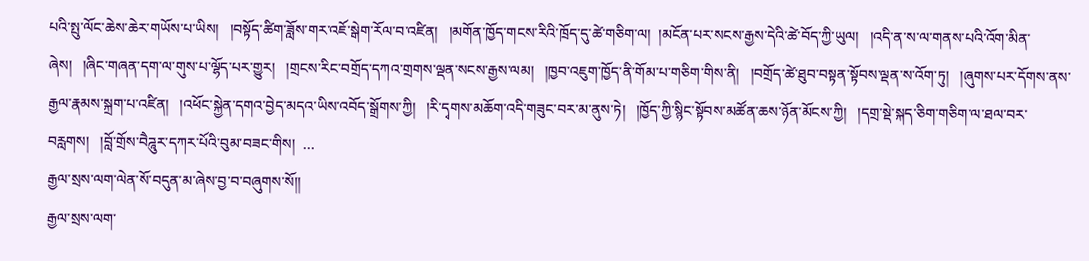པའི་སྤུ་ལོང་ཆེས་ཆེར་གཡོས་པ་ཡིས།   །བསྟོད་ཚིག་ཟློས་གར་འཇོ་སྒེག་རོལ་བ་འཛིན།   །མགོན་ཁྱོད་གངས་རིའི་ཁྲོད་དུ་ཚེ་གཅིག་ལ།  །མངོན་པར་སངས་རྒྱས་དེའི་ཚེ་བོད་ཀྱི་ཡུལ།   །འདི་ན་ས་ལ་གནས་པའི་འོག་མིན་ཞེས།   །ཞིང་གཞན་དག་ལ་གུས་པ་ལྷོད་པར་གྱུར།   །གྲངས་རིང་བགྲོད་དཀའ་གྲགས་ལྡན་སངས་རྒྱས་ལམ།   །ཁྱབ་འཇུག་ཁྱོད་ནི་གོམ་པ་གཅིག་གིས་ནི།   །བགྲོད་ཚེ་ཐུབ་བསྟན་སྟོབས་ལྡན་ས་འོག་ཏུ།   །ཞུགས་པར་དོགས་ནས་རྒྱལ་རྣམས་སྐྲག་པ་འཛིན།   །འཕོང་སྐྱེན་དགའ་བྱེད་མདའ་ཡིས་འབོད་སྒྲོགས་ཀྱི།   །རི་དྭགས་མཆོག་འདི་གཟུང་བར་མ་ནུས་ཏེ།   །ཁྱོད་ཀྱི་སྙིང་སྟོབས་མཚོན་ཆས་ཉོན་མོངས་ཀྱི།   །དགྲ་སྡེ་སྐད་ཅིག་གཅིག་ལ་ཐལ་བར་བརླགས།   །བློ་གྲོས་བཻཌཱུར་དཀར་པོའི་བུམ་བཟང་གིས།  …
རྒྱལ་སྲས་ལག་ལེན་སོ་བདུན་མ་ཞེས་བྱ་བ་བཞུགས་སོ།།
རྒྱལ་སྲས་ལག་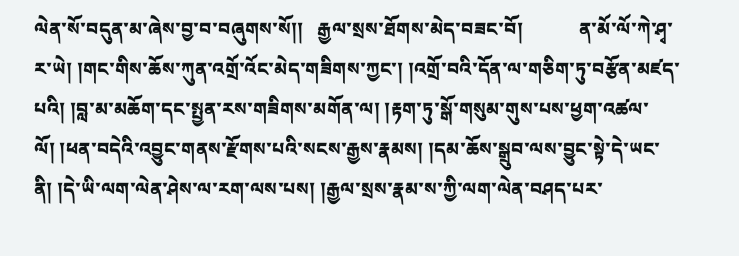ལེན་སོ་བདུན་མ་ཞེས་བྱ་བ་བཞུགས་སོ།།   རྒྱལ་སྲས་ཐོགས་མེད་བཟང་བོ།            ན་མོ་ལོ་ཀེ་ཤྭ་ར་ཡེ། །གང་གིས་ཆོས་ཀུན་འགྲོ་འོང་མེད་གཟིགས་ཀྱང་། །འགྲོ་བའི་དོན་ལ་གཅིག་ཏུ་བརྩོན་མཛད་པའི། །བླ་མ་མཆོག་དང་སྤྱན་རས་གཟིགས་མགོན་ལ། །རྟག་ཏུ་སྒོ་གསུམ་གུས་པས་ཕྱག་འཚལ་ལོ། །ཕན་བདེའི་འབྱུང་གནས་རྫོགས་པའི་སངས་རྒྱས་རྣམས། །དམ་ཆོས་སྒྲུབ་ལས་བྱུང་སྟེ་དེ་ཡང་ནི། །དེ་ཡི་ལག་ལེན་ཤེས་ལ་རག་ལས་པས། །རྒྱལ་སྲས་རྣམ་ས་ཀྱི་ལག་ལེན་བཤད་པར་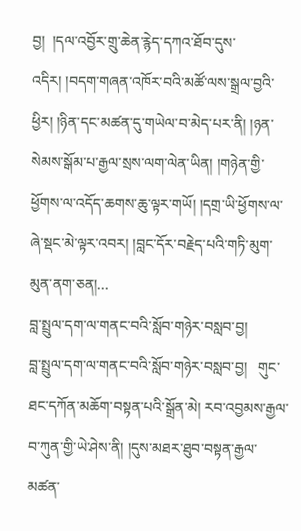བྱ།  །དལ་འབྱོར་གྲུ་ཆེན་རྙེད་དཀའ་ཐོབ་དུས་འདིར། །བདག་གཞན་འཁོར་བའི་མཚོ་ལས་སྒྲལ་བྱའི་ཕྱིར། །ཉིན་དང་མཚན་དུ་གཡེལ་བ་མེད་པར་ནི། །ཉན་སེམས་སྒོམ་པ་རྒྱལ་སྲས་ལག་ལེན་ཡིན། །གཉེན་གྱི་ཕྱོགས་ལ་འདོད་ཆགས་ཆུ་ལྟར་གཡོ། །དགྲ་ཡི་ཕྱོགས་ལ་ཞེ་སྡང་མེ་ལྟར་འབར། །བླང་དོར་བརྗེད་པའི་གཏི་མུག་མུན་ནག་ཅན།…
བླ་སྤྲུལ་དག་ལ་གནང་བའི་སློབ་གཉེར་བསླབ་བྱ།
བླ་སྤྲུལ་དག་ལ་གནང་བའི་སློབ་གཉེར་བསླབ་བྱ།   གུང་ཐང་དཀོན་མཆོག་བསྟན་པའི་སྒྲོན་མེ། རབ་འབྱམས་རྒྱལ་བ་ཀུན་གྱི་ཡེ་ཤེས་ནི། །དུས་མཐར་ཐུབ་བསྟན་རྒྱལ་མཚན་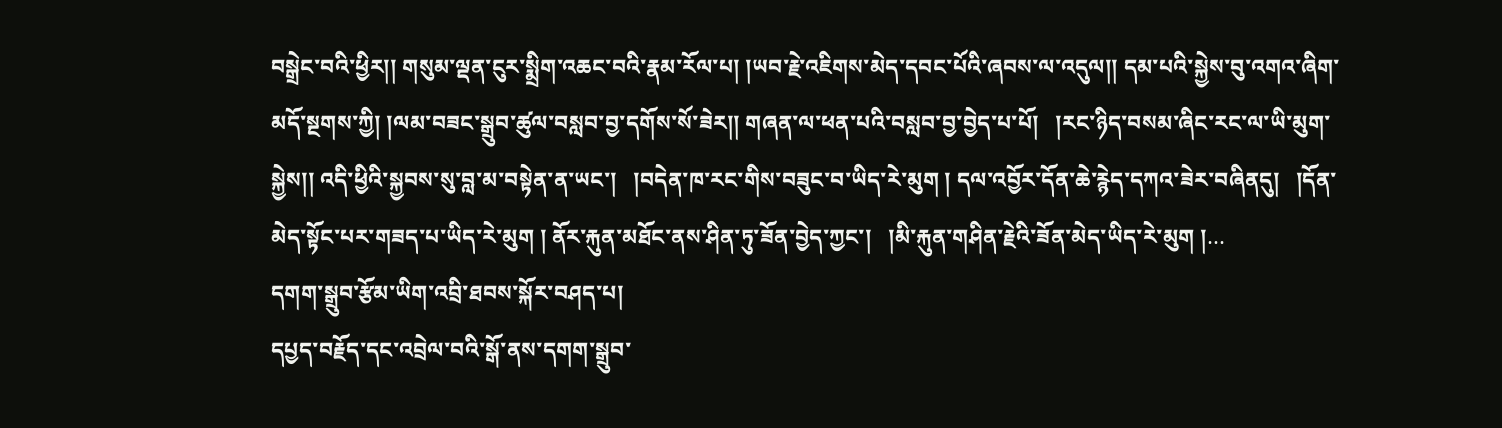བསྒྲེང་བའི་ཕྱིར།། གསུམ་ལྡན་ངུར་སྨྲིག་འཆང་བའི་རྣམ་རོལ་པ། །ཡབ་རྗེ་འཇིགས་མེད་དབང་པོའི་ཞབས་ལ་འདུལ།། དམ་པའི་སྐྱེས་བུ་འགའ་ཞིག་མདོ་སྔགས་ཀྱི། །ལམ་བཟང་སྒྲུབ་ཚུལ་བསླབ་བྱ་དགོས་སོ་ཟེར།། གཞན་ལ་ཕན་པའི་བསླབ་བྱ་བྱེད་པ་པོ།   །རང་ཉིད་བསམ་ཞིང་རང་ལ་ཡི་མུག་སྐྱེས།། འདི་ཕྱིའི་སྐྱབས་སུ་བླ་མ་བསྟེན་ན་ཡང་།   །བདེན་ཁ་རང་གིས་བཟུང་བ་ཡིད་རེ་མུག ། དལ་འབྱོར་དོན་ཆེ་རྙེད་དཀའ་ཟེར་བཞིནདུ།   །དོན་མེད་སྟོང་པར་གཟད་པ་ཡིད་རེ་མུག ། ནོར་རྐུན་མཐོང་ནས་ཤིན་ཏུ་ཟོན་བྱེད་ཀྱང་།   །མི་རྐུན་གཤིན་རྗེའི་ཟོན་མེད་ཡིད་རེ་མུག །…
དགག་སྒྲུབ་རྩོམ་ཡིག་འབྲི་ཐབས་སྐོར་བཤད་པ།
དཔྱད་བརྗོད་དང་འབྲེལ་བའི་སྒོ་ནས་དགག་སྒྲུབ་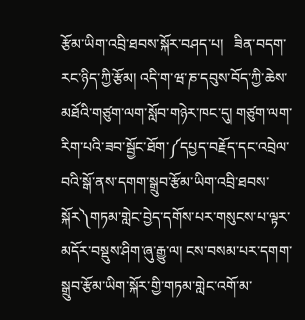རྩོམ་ཡིག་འབྲི་ཐབས་སྐོར་བཤད་པ།   ཟིན་བདག་རང་ཉིད་ཀྱི་རྩོམ། འདི་ག་ཝ་ཎ་དབུས་བོད་ཀྱི་ཆེས་མཐོའི་གཙུག་ལག་སློབ་གཉེར་ཁང་དུ། གཙུག་ལག་རིག་པའི་ཟབ་སྦྱོང་ཐོག་༼དཔྱད་བརྗོད་དང་འབྲེལ་བའི་སྒོ་ནས་དགག་སྒྲུབ་རྩོམ་ཡིག་འབྲི་ཐབས་སྐོར༽གཏམ་གླེང་བྱེད་དགོས་པར་གསུངས་པ་ལྟར་མདོར་བསྡུས་ཤིག་ཞུ་རྒྱུ་ལ། ངས་བསམ་པར་དགག་སྒྲུབ་རྩོམ་ཡིག་སྐོར་གྱི་གཏམ་གླེང་འགོ་མ་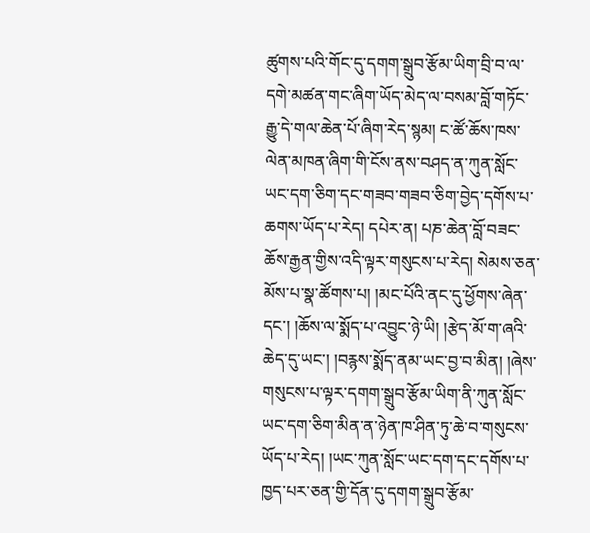ཚུགས་པའི་གོང་དུ་དགག་སྒྲུབ་རྩོམ་ཡིག་བྲི་བ་ལ་དགེ་མཚན་གང་ཞིག་ཡོད་མེད་ལ་བསམ་བློ་གཏོང་རྒྱུ་དེ་གལ་ཆེན་པོ་ཞིག་རེད་སྙམ། ང་ཚོ་ཆོས་ཁས་ལེན་མཁན་ཞིག་གི་ངོས་ནས་བཤད་ན་ཀུན་སློང་ཡང་དག་ཅིག་དང་གཟབ་གཟབ་ཅིག་བྱེད་དགོས་པ་ཆགས་ཡོད་པ་རེད། དཔེར་ན། པཎ་ཆེན་བློ་བཟང་ཆོས་རྒྱན་གྱིས་འདི་ལྟར་གསུངས་པ་རེད། སེམས་ཅན་མོས་པ་སྣ་ཚོགས་པ། །མང་པོའི་ནང་དུ་ཕྱོགས་ཞེན་དང་། །ཆོས་ལ་སྨོད་པ་འབྱུང་ཉེ་ཡི། །རྩེད་མོ་ག་ཞའི་ཆེད་དུ་ཡང་། །བརྙས་སྨོད་ནམ་ཡང་བྱ་བ་མིན། །ཞེས་གསུངས་པ་ལྟར་དགག་སྒྲུབ་རྩོམ་ཡིག་ནི་ཀུན་སློང་ཡང་དག་ཅིག་མིན་ན་ཉེན་ཁ་ཤིན་ཏུ་ཆེ་བ་གསུངས་ཡོད་པ་རེད། །ཡང་ཀུན་སློང་ཡང་དག་དང་དགོས་པ་ཁྱད་པར་ཅན་གྱི་དོན་དུ་དགག་སྒྲུབ་རྩོམ་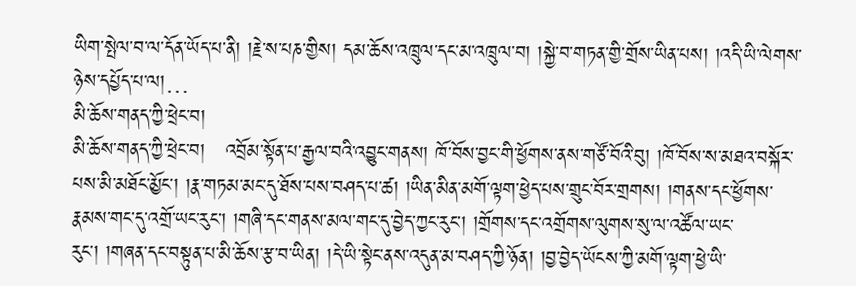ཡིག་སྤེལ་བ་ལ་དོན་ཡོད་པ་ནི། །རྗེ་ས་པཎ་གྱིས། དམ་ཆོས་འཁྲུལ་དང་མ་འཁྲུལ་བ། །སྐྱེ་བ་གཏན་གྱི་གྲོས་ཡིན་པས། །འདི་ཡི་ལེགས་ཉེས་དཔྱོད་པ་ལ།…
མི་ཆོས་གནད་ཀྱི་ཕྲེང་བ།
མི་ཆོས་གནད་ཀྱི་ཕྲེང་བ།   འབྲོམ་སྟོན་པ་རྒྱལ་བའི་འབྱུང་གནས། ཁོ་བོས་བྱང་གི་ཕྱོགས་ནས་གཙོ་བོའི་བུ། །ཁོ་བོས་ས་མཐའ་བསྐོར་པས་མི་མཐོང་མྱོང་། །རྣ་གཏམ་མང་དུ་ཐོས་པས་བཤད་པ་ཚ། །ཡིན་མིན་མགོ་ལྟག་ཕྱེད་པས་གྲུང་བོར་གྲགས། །གནས་དང་ཕྱོགས་རྣམས་གང་དུ་འགྲོ་ཡང་རུང་། །གཞི་དང་གནས་མལ་གང་དུ་བྱེད་ཀྱང་རུང་། །གྲོགས་དང་འགྲོགས་ལུགས་སུ་ལ་འཚོལ་ཡང་རུང་། །གཞན་དང་བསྟུན་པ་མི་ཆོས་རྩ་བ་ཡིན། །དེ་ཡི་སྟེང་ནས་འདུན་མ་བཤད་ཀྱི་ཉོན། །བྱ་བྱེད་ཡོངས་ཀྱི་མགོ་ལྟག་ཕྱེ་ཡི་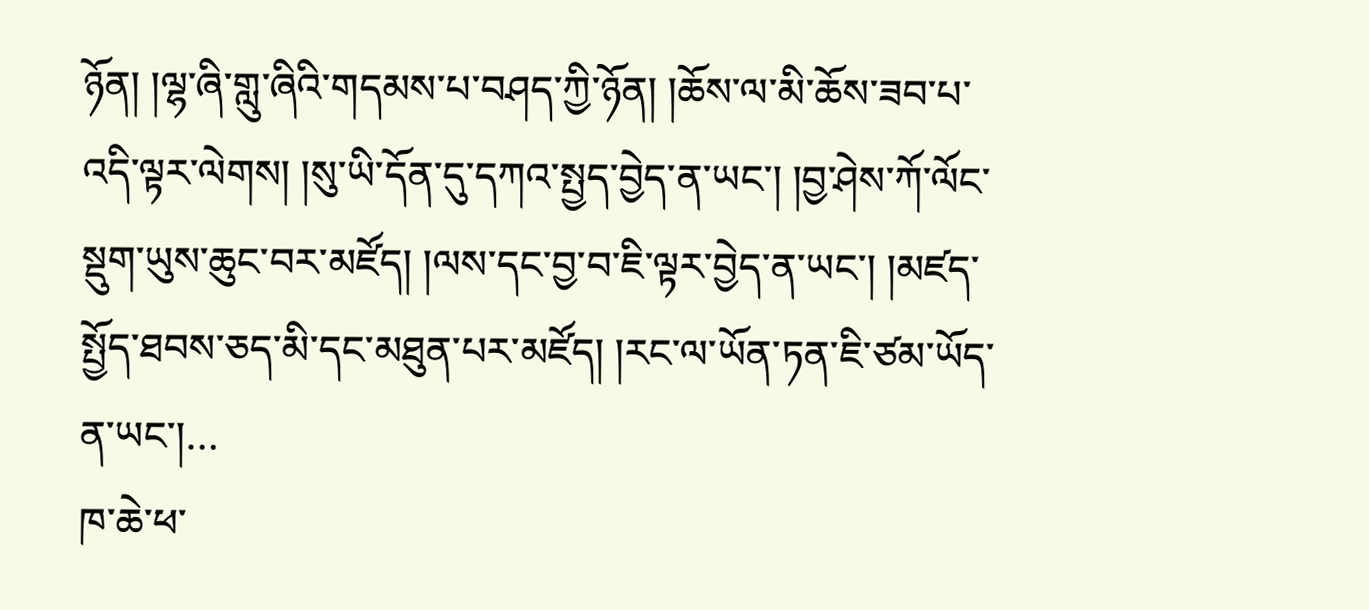ཉོན། །ལྷ་ཞི་གླུ་ཞིའི་གདམས་པ་བཤད་ཀྱི་ཉོན། །ཆོས་ལ་མི་ཆོས་ཟབ་པ་འདི་ལྟར་ལེགས། །སུ་ཡི་དོན་དུ་དཀའ་སྤྱད་བྱེད་ན་ཡང་། །བྱ་ཤེས་ཀོ་ལོང་སྡུག་ཡུས་ཆུང་བར་མཛོད། །ལས་དང་བྱ་བ་ཇི་ལྟར་བྱེད་ན་ཡང་། །མཛད་སྤྱོད་ཐབས་ཅད་མི་དང་མཐུན་པར་མཛོད། །རང་ལ་ཡོན་ཏན་ཇི་ཙམ་ཡོད་ན་ཡང་།…
ཁ་ཆེ་ཕ་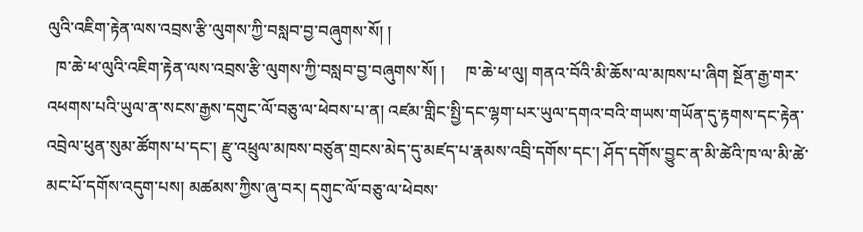ལུའི་འཇིག་རྟེན་ལས་འབྲས་རྩི་ལུགས་ཀྱི་བསླབ་བྱ་བཞུགས་སོ། །
  ཁ་ཆེ་ཕ་ལུའི་འཇིག་རྟེན་ལས་འབྲས་རྩི་ལུགས་ཀྱི་བསླབ་བྱ་བཞུགས་སོ། །     ཁ་ཆེ་ཕ་ལུ། གནའ་བོའི་མི་ཆོས་ལ་མཁས་པ་ཞིག སྔོན་རྒྱ་གར་འཕགས་པའི་ཡུལ་ན་སངས་རྒྱས་དགུང་ལོ་བཅུ་ལ་ཕེབས་པ་ན། འཛམ་གླིང་སྤྱི་དང་ལྷག་པར་ཡུལ་དགའ་བའི་གཡས་གཡོན་དུ་རྟགས་དང་རྟེན་འབྲེལ་ཕུན་སུམ་ཚོགས་པ་དང་། རྫུ་འཕྲུལ་མཁས་བཙུན་གྲངས་མེད་དུ་མཛད་པ་རྣམས་འབྲི་དགོས་དང་། ཤོད་དགོས་བྱུང་ན་མི་ཚེའི་ཁ་ལ་མི་ཚེ་མང་པོ་དགོས་འདུག་པས། མཚམས་ཀྱིས་ཞུ་བར། དགུང་ལོ་བཅུ་ལ་ཕེབས་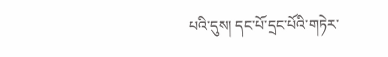པའི་དུས། དང་པོ་དྲང་པོའི་གཏེར་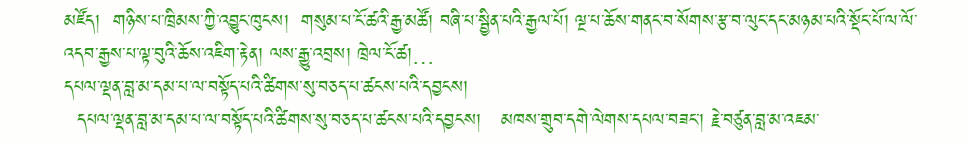མཛོད།  གཉིས་པ་ཁྲིམས་ཀྱི་འབྱུང་ཁུངས།  གསུམ་པ་ངོ་ཚའི་རྒྱ་མཚོ། བཞི་པ་སྦྱིན་པའི་རྒྱལ་པོ། ལྔ་པ་ཆོས་གནང་བ་སོགས་རྩ་བ་ལུང་དང་མཉམ་པའི་སྡོང་པོ་ལ་ལོ་འདབ་རྒྱས་པ་ལྟ་བུའི་ཆོས་འཇིག་རྟེན། ལས་རྒྱུ་འབྲས། ཁྲེལ་ངོ་ཚ།…
དཔལ་ལྡན་བླ་མ་དམ་པ་ལ་བསྟོད་པའི་ཚིགས་སུ་བཅད་པ་ཚངས་པའི་དབྱངས།
  དཔལ་ལྡན་བླ་མ་དམ་པ་ལ་བསྟོད་པའི་ཚིགས་སུ་བཅད་པ་ཚངས་པའི་དབྱངས།   མཁས་གྲུབ་དགེ་ལེགས་དཔལ་བཟང་། རྗེ་བཙུན་བླ་མ་འཇམ་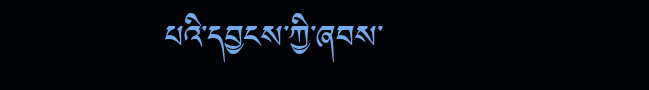པའི་དབྱངས་ཀྱི་ཞབས་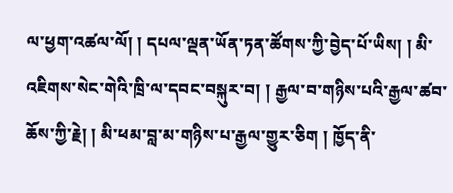ལ་ཕྱག་འཚལ་ལོ། ། དཔལ་ལྡན་ཡོན་ཏན་ཚོགས་ཀྱི་བྱེད་པོ་ཡིས། ། མི་འཇིགས་སེང་གེའི་ཁྲི་ལ་དབང་བསྐུར་བ། ། རྒྱལ་བ་གཉིས་པའི་རྒྱལ་ཚབ་ཆོས་ཀྱི་རྗེ། ། མི་ཕམ་བླ་མ་གཉིས་པ་རྒྱལ་གྱུར་ཅིག ། ཁྱོད་ནི་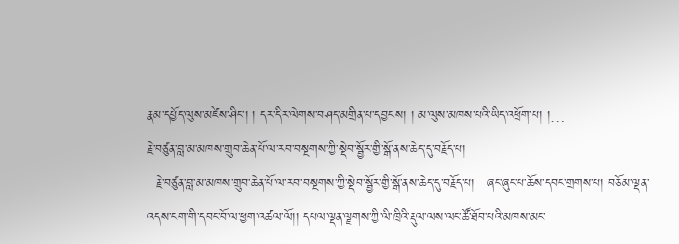རྣམ་དཔྱོད་ལུས་མཛེས་ཤིང་། ། དར་དིར་ལེགས་བཤད་མགྲིན་པ་དབྱངས། ། མ་ལུས་མཁས་པའི་ཡིད་འཕྲོག་པ། །…
རྗེ་བཙུན་བླ་མ་མཁས་གྲུབ་ཆེན་པོ་ལ་རབ་བསྔགས་ཀྱི་སྡེབ་སྦྱོར་གྱི་སྒོ་ནས་ཆེད་དུ་བརྗོད་པ།
  རྗེ་བཙུན་བླ་མ་མཁས་གྲུབ་ཆེན་པོ་ལ་རབ་བསྔགས་ཀྱི་སྡེབ་སྦྱོར་གྱི་སྒོ་ནས་ཆེད་དུ་བརྗོད་པ།   ཞང་ཞུང་པ་ཆོས་དབང་གྲགས་པ། བཅོམ་ལྡན་འདས་ངག་གི་དབང་བོ་ལ་ཕྱག་འཚལ་ལོ།། དཔལ་ལྡན་ལྗགས་ཀྱི་ལི་ཁྲིའི་རྡུལ་ལས་ལང་ཚོ་ཐོབ་པའི་མཁས་མང་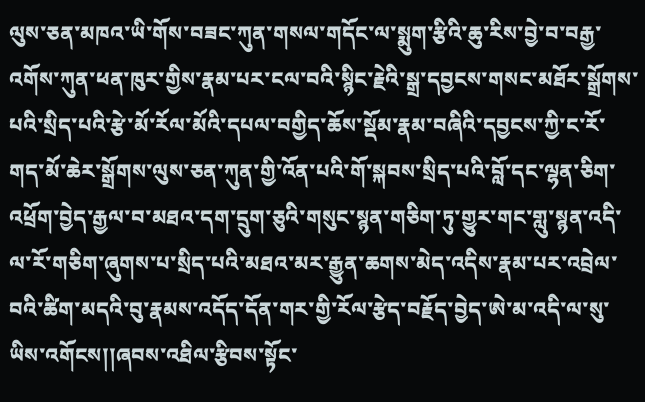ལུས་ཅན་མཁའ་ཡི་གོས་བཟང་ཀུན་གསལ་གདོང་ལ་སྨུག་རྩིའི་ཆུ་རིས་བྱེ་བ་བརྒྱ་འགོས་ཀུན་ཕན་ཁུར་གྱིས་རྣམ་པར་ངལ་བའི་སྙིང་རྗེའི་སྒྲ་དབྱངས་གསང་མཐོར་སྒྲོགས་པའི་སྲིད་པའི་རྩེ་མོ་རོལ་མོའི་དཔལ་བགྱིད་ཆོས་སྡོམ་རྣམ་བཞིའི་དབྱངས་ཀྱི་ང་རོ་གད་མོ་ཆེར་སྒྲོགས་ལུས་ཅན་ཀུན་གྱི་འོན་པའི་གོ་སྐབས་སྲིད་པའི་བློ་དང་ལྷན་ཅིག་འཕྲོག་བྱེད་རྒྱལ་བ་མཐའ་དག་དྲུག་ཅུའི་གསུང་སྙན་གཅིག་ཏུ་གྱུར་གང་གླུ་སྙན་འདི་ལ་རོ་གཅིག་ཞུགས་པ་སྲིད་པའི་མཐའ་མར་རྒྱུན་ཆགས་མེད་འདིས་རྣམ་པར་འབྲེལ་བའི་ཚིག་མདའི་བུ་རྣམས་འདོད་དོན་གར་གྱི་རོལ་རྩེད་བརྗོད་བྱེད་ཨེ་མ་འདི་ལ་སུ་ཡིས་འགོངས།།ཞབས་འཐིལ་རྩིབས་སྟོང་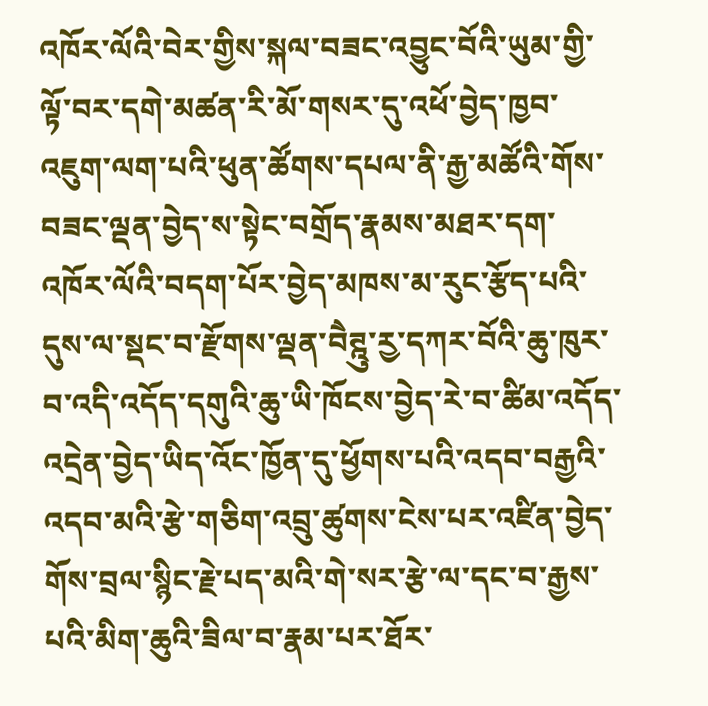འཁོར་ལོའི་བེར་གྱིས་སྐལ་བཟང་འབྱུང་བོའི་ཡུམ་གྱི་ལྟོ་བར་དགེ་མཚན་རི་མོ་གསར་དུ་འཕོ་བྱེད་ཁྱབ་འཇུག་ལག་པའི་ཕུན་ཚོགས་དཔལ་ནི་རྒྱ་མཚོའི་གོས་བཟང་ལྡན་བྱེད་ས་སྟེང་བགྲོད་རྣམས་མཐར་དག་འཁོར་ལོའི་བདག་པོར་བྱེད་མཁས་མ་རུང་རྩོད་པའི་དུས་ལ་སྡང་བ་རྫོགས་ལྡན་བཻཊྰུ་རྱ་དཀར་བོའི་ཆུ་ཁུར་བ་འདི་འདོད་དགུའི་ཆུ་ཡི་ཁོངས་བྱེད་རེ་བ་ཚིམ་འདོད་འདྲེན་བྱེད་ཡིད་འོང་ཁྱོན་དུ་ཕྱོགས་པའི་འདབ་བརྒྱའི་འདབ་མའི་རྩེ་གཅིག་འབྲུ་ཚུགས་ངེས་པར་འཛིན་བྱེད་གོས་བྲལ་སྙིང་རྗེ་པད་མའི་གེ་སར་རྩེ་ལ་དང་བ་རྒྱས་པའི་མིག་ཆུའི་ཟིལ་བ་རྣམ་པར་ཐོར་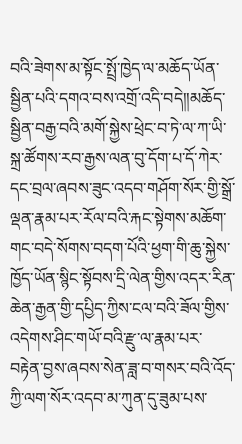བའི་ཟེགས་མ་སྟོང་སྤྲོ་ཁྱེད་ལ་མཆོད་ཡོན་སྦྱིན་པའི་དགའ་བས་འགྲོ་འདི་བདེ།།མཆོད་སྦྱིན་བརྒྱ་བའི་མགོ་སྐྱེས་ཕྲེང་བ་ཏེ་ལ་ཀ་ཡི་སྐྲ་ཚོགས་རབ་རྒྱས་ལན་བུ་དོག་པ་དོ་ཀེར་དང་བྲལ་ཞབས་ཟུང་འདབ་གཤོག་སོར་གྱི་སྒྲོ་ལྡན་རྣམ་པར་རོལ་བའི་རྐང་སྟེགས་མཆོག་གང་བདེ་སོགས་བདག་པོའི་ཕྱག་གི་ཆུ་སྐྱེས་ཁྱོད་ཡོན་སྙིང་སྟོབས་དྲི་ལེན་གྱིས་འདར་རིན་ཆེན་རྒྱན་གྱི་དཔྱིད་ཀྱིས་ངལ་བའི་ཟོལ་གྱིས་འདེགས་ཤིང་གཡོ་བའི་རྫུ་ལ་རྣམ་པར་བརྟེན་བྱས་ཞབས་སེན་ཟླ་བ་གསར་བའི་འོད་ཀྱི་ལག་སོར་འདབ་མ་ཀུན་དུ་ཟུམ་པས་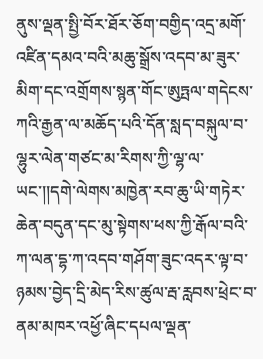ནུས་ལྡན་སྤྱི་བོར་ཐོར་ཅོག་བགྱིད་འདྲ་མགོ་འཛིན་དམའ་བའི་མཆུ་སྒྲོས་འདབ་མ་ཟུར་མིག་དང་འགྲོགས་སྙན་གོང་ཨུཏྤལ་གདེངས་ཀའི་རྒྱན་ལ་མཆོད་པའི་དོན་སླད་བསྐུལ་བ་ལྷུར་ལེན་གཙང་མ་རིགས་ཀྱི་ལྷ་ལ་ཡང་།།དགེ་ལེགས་མཁྱེན་རབ་ཆུ་ཡི་གཏེར་ཆེན་བདུན་དང་མུ་སྟེགས་ཕས་ཀྱི་རྒོལ་བའི་ཀ་ལན་དྷ་ཀ་འདབ་གཤོག་ཟུང་འདར་ལྟ་བ་ཉམས་བྱེད་དྲི་མེད་རིས་ཚུལ་རྦ་རླབས་ཕྲེང་བ་ནམ་མཁར་འཕྱོ་ཞིང་དཔལ་ལྡན་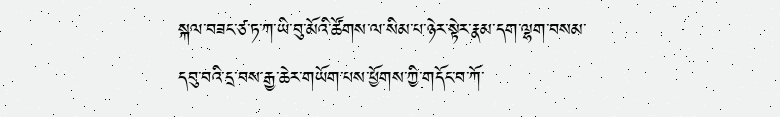སྐལ་བཟང་ཙ་ཏ་ཀ་ཡི་བུ་མོའི་ཚོགས་ལ་སིམ་པ་ཉེར་སྟེར་རྣམ་དག་ལྷག་བསམ་དབུ་བའི་དྲ་བས་རྒྱ་ཆེར་གཡོག་པས་ཕྱོགས་ཀྱི་གདོང་བ་ཀོ་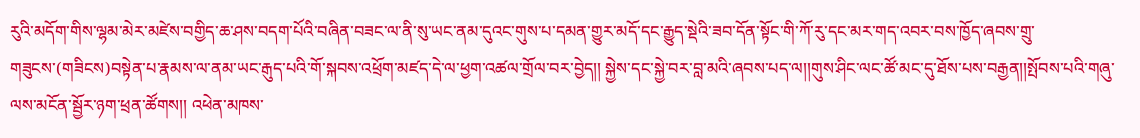རུའི་མདོག་གིས་ལྷམ་མེར་མཛེས་བགྱིད་ཆ་ཤས་བདག་པོའི་བཞིན་བཟང་ལ་ནི་སུ་ཡང་ནམ་དུའང་གུས་པ་དམན་གྱུར་མདོ་དང་རྒྱུད་སྡེའི་ཟབ་དོན་སྟོང་གི་ཀོ་རུ་དང་མར་གད་འབར་བས་ཁྱོད་ཞབས་གྲུ་གཟུངས་(གཟིངས)བསྟེན་པ་རྣམས་ལ་ནམ་ཡང་རྒུད་པའི་གོ་སྐབས་འཕྲོག་མཛད་དེ་ལ་ཕྱག་འཚལ་གྲོལ་བར་བྱེད།། སྐྱེས་དང་སྐྱེ་བར་བླ་མའི་ཞབས་པད་ལ།།གུས་ཤིང་ལང་ཚོ་མང་དུ་ཐོས་པས་བརྒྱན།།སྤོབས་པའི་གཞུ་ལས་མངོན་སྦྱོར་ཉག་ཕྲན་ཚོགས།། འཕེན་མཁས་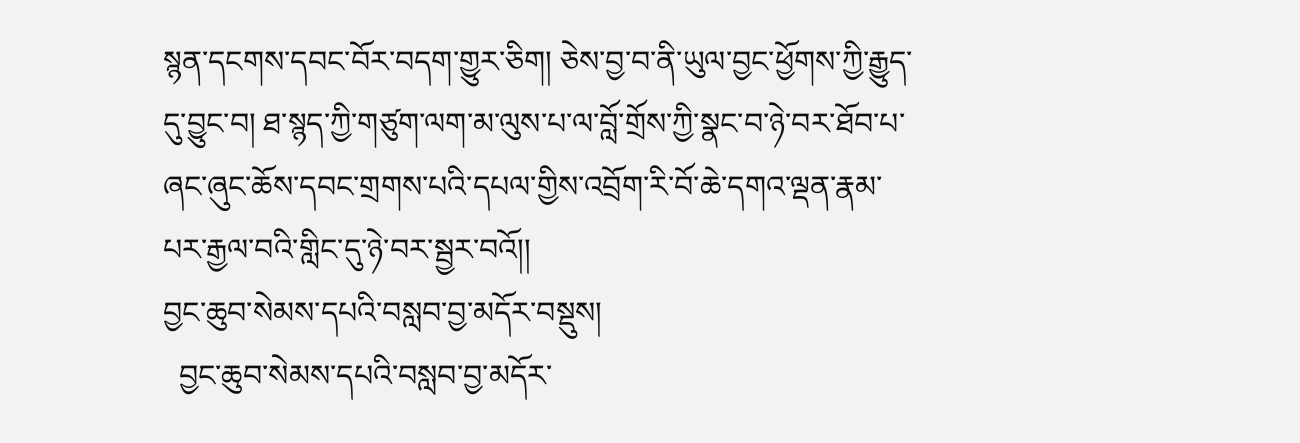སྙན་དངགས་དབང་བོར་བདག་གྱུར་ཅིག། ཅེས་བྱ་བ་ནི་ཡུལ་བྱང་ཕྱོགས་ཀྱི་རྒྱུད་དུ་བྱུང་བ། ཐ་སྙད་ཀྱི་གཙུག་ལག་མ་ལུས་པ་ལ་བློ་གྲོས་ཀྱི་སྣང་བ་ཉེ་བར་ཐོབ་པ་ཞང་ཞུང་ཆོས་དབང་གྲགས་པའི་དཔལ་གྱིས་འབྲོག་རི་བོ་ཆེ་དགའ་ལྡན་རྣམ་པར་རྒྱལ་བའི་གླིང་དུ་ཉེ་བར་སྦྱར་བའོ།།
བྱང་ཆུབ་སེམས་དཔའི་བསླབ་བྱ་མདོར་བསྡུས།
  བྱང་ཆུབ་སེམས་དཔའི་བསླབ་བྱ་མདོར་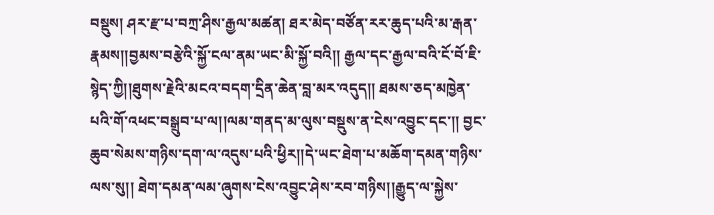བསྡུས། ཤར་རྫ་པ་བཀྲ་ཤིས་རྒྱལ་མཚན། ཐར་མེད་བཙོན་རར་ཆུད་པའི་མ་རྒན་རྣམས།།བྱམས་བརྩེའི་སྐྱོ་ངལ་ནམ་ཡང་མི་སྐྱོ་བའི།། རྒྱལ་དང་རྒྱལ་བའི་ངོ་བོ་ཇི་སྙེད་ཀྱི།།ཐུགས་རྗེའི་མངའ་བདག་དྲིན་ཆེན་བླ་མར་འདུད།། ཐམས་ཅད་མཁྱེན་པའི་གོ་འཕང་བསྒྲུབ་པ་ལ།།ལམ་གནད་མ་ལུས་བསྡུས་ན་ངེས་འབྱུང་དང་།། བྱང་ཆུབ་སེམས་གཉིས་དག་ལ་འདུས་པའི་ཕྱིར།།དེ་ཡང་ཐེག་པ་མཆོག་དམན་གཉིས་ལས་སུ།། ཐེག་དམན་ལམ་ཞུགས་ངེས་འབྱུང་ཤེས་རབ་གཉིས།།རྒྱུད་ལ་སྐྱེས་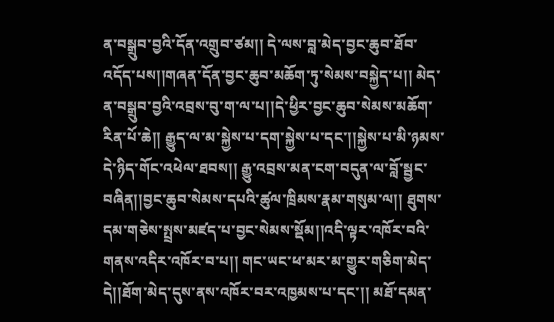ན་བསྒྲུབ་བྱའི་དོན་འགྲུབ་ཙམ།། དེ་ལས་བླ་མེད་བྱང་ཆུབ་ཐོབ་འདོད་པས།།གཞན་དོན་བྱང་ཆུབ་མཆོག་ཏུ་སེམས་བསྐྱེད་པ།། མེད་ན་བསྒྲུབ་བྱའི་འབྲས་བུ་ག་ལ་པ།།དེ་ཕྱིར་བྱང་ཆུབ་སེམས་མཆོག་རིན་པོ་ཆེ།། རྒྱུད་ལ་མ་སྐྱེས་པ་དག་སྐྱེས་པ་དང་།།སྐྱེས་པ་མི་ཉམས་དེ་ཉིད་གོང་འཕེལ་ཐབས།། རྒྱུ་འབྲས་མན་ངག་བདུན་ལ་བློ་སྦྱང་བཞིན།།བྱང་ཆུབ་སེམས་དཔའི་ཚུལ་ཁྲིམས་རྣམ་གསུམ་ལ།། ཐུགས་དམ་གཅེས་སྤྲས་མཛད་པ་བྱང་སེམས་སྡོམ།།འདི་ལྟར་འཁོར་བའི་གནས་འདིར་འཁོར་བ་པ།། གང་ཡང་ཕ་མར་མ་གྱུར་གཅིག་མེད་དེ།།ཐོག་མེད་དུས་ནས་འཁོར་བར་འཁྱམས་པ་དང་།། མཐོ་དམན་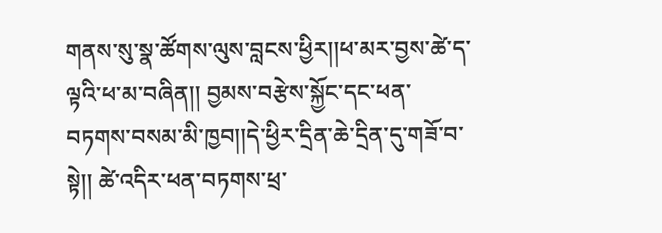གནས་སུ་སྣ་ཚོགས་ལུས་བླངས་ཕྱིར།།ཕ་མར་བྱས་ཚེ་ད་ལྟའི་ཕ་མ་བཞིན།། བྱམས་བརྩེས་སྐྱོང་དང་ཕན་བཏགས་བསམ་མི་ཁྱབ།།དེ་ཕྱིར་དྲིན་ཆེ་དྲིན་དུ་གཟོ་བ་སྟེ།། ཚེ་འདིར་ཕན་བཏགས་ཕྲ་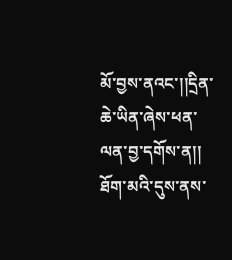མོ་བྱས་ནའང་།།དྲིན་ཆེ་ཡིན་ཞེས་ཕན་ལན་བྱ་དགོས་ན།། ཐོག་མའི་དུས་ནས་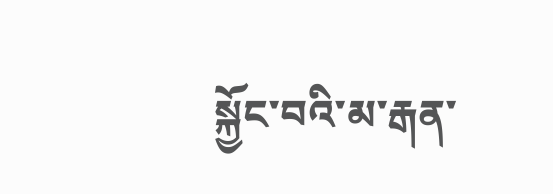སྐྱོང་བའི་མ་རྒན་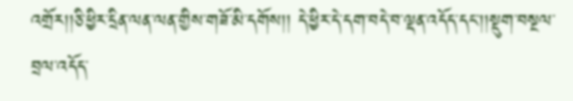འགྲོར།།ཅི་ཕྱིར་དྲིན་ལན་ལན་གྱིས་གཟོ་མི་དགོས།། དེ་ཕྱིར་དེ་དག་བདེ་བ་ལྡན་འདོད་དང་།།སྡུག་བསྔལ་བྲལ་འདོད་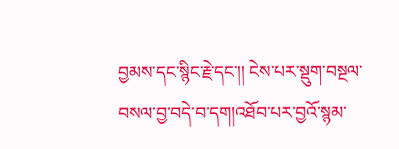བྱམས་དང་སྙིང་རྗེ་དང་།། ངེས་པར་སྡུག་བསྔལ་བསལ་བྱ་བདེ་བ་དག།འཐོབ་པར་བྱའོ་སྙམ་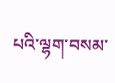པའི་ལྷག་བསམ་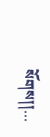སོགས།།…